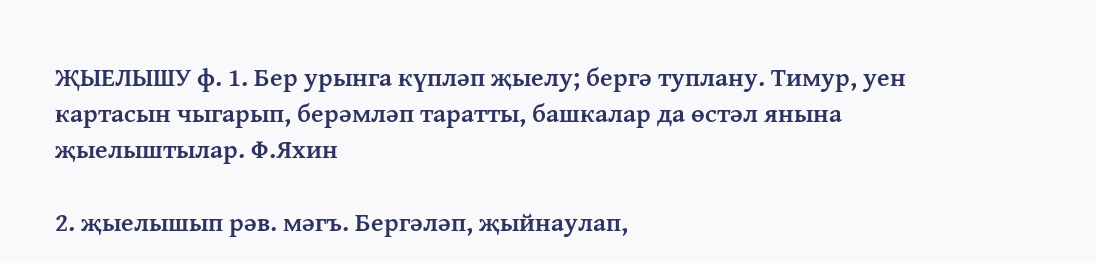ҖЫЕЛЫШУ ф. 1. Бер урынга күпләп җыелу; бергә туплану. Тимур, уен картасын чыгарып, берәмләп таратты, башкалар да өстәл янына җыелыштылар. Ф.Яхин

2. җыелышып рәв. мәгъ. Бергәләп, җыйнаулап,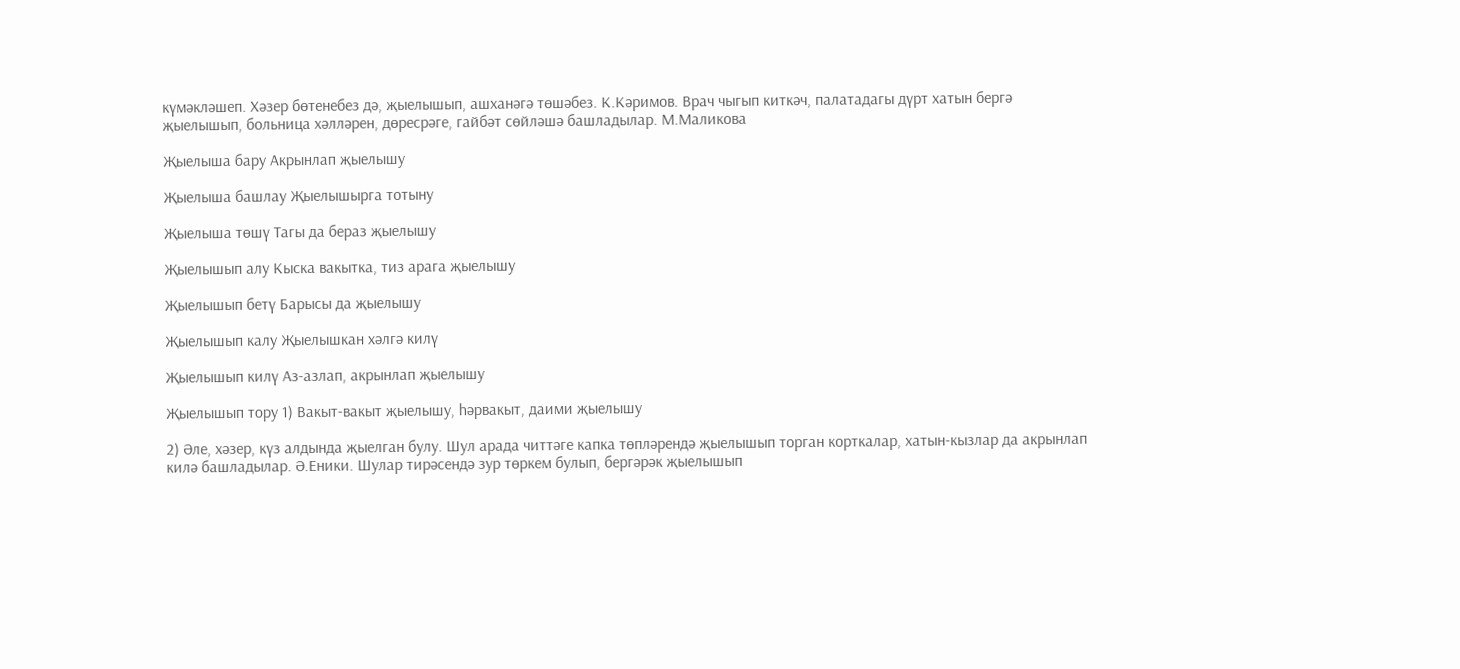күмәкләшеп. Хәзер бөтенебез дә, җыелышып, ашханәгә төшәбез. К.Кәримов. Врач чыгып киткәч, палатадагы дүрт хатын бергә җыелышып, больница хәлләрен, дөресрәге, гайбәт сөйләшә башладылар. М.Маликова

Җыелыша бару Акрынлап җыелышу

Җыелыша башлау Җыелышырга тотыну

Җыелыша төшү Тагы да бераз җыелышу

Җыелышып алу Кыска вакытка, тиз арага җыелышу

Җыелышып бетү Барысы да җыелышу

Җыелышып калу Җыелышкан хәлгә килү

Җыелышып килү Аз-азлап, акрынлап җыелышу

Җыелышып тору 1) Вакыт-вакыт җыелышу, һәрвакыт, даими җыелышу

2) Әле, хәзер, күз алдында җыелган булу. Шул арада читтәге капка төпләрендә җыелышып торган корткалар, хатын-кызлар да акрынлап килә башладылар. Ә.Еники. Шулар тирәсендә зур төркем булып, бергәрәк җыелышып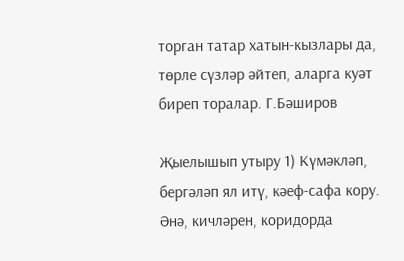торган татар хатын-кызлары да, төрле сүзләр әйтеп, аларга куәт биреп торалар. Г.Бәширов

Җыелышып утыру 1) Күмәкләп, бергәләп ял итү, кәеф-сафа кору. Әнә, кичләрен, коридорда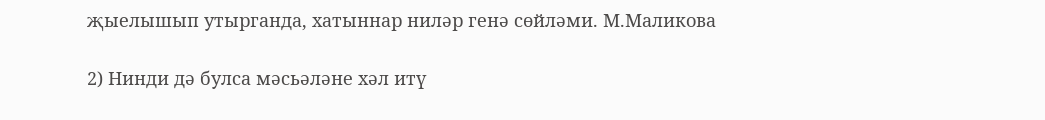җыелышып утырганда, хатыннар ниләр генә сөйләми. М.Маликова

2) Нинди дә булса мәсьәләне хәл итү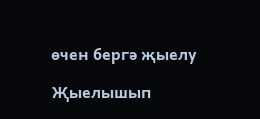өчен бергә җыелу

Җыелышып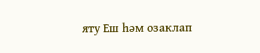яту Еш һәм озаклап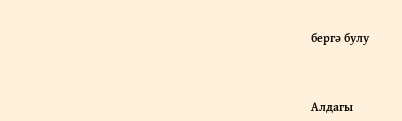бергә булу



Алдагы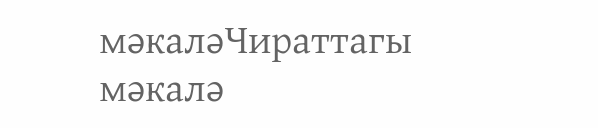мәкаләЧираттагы мәкалә